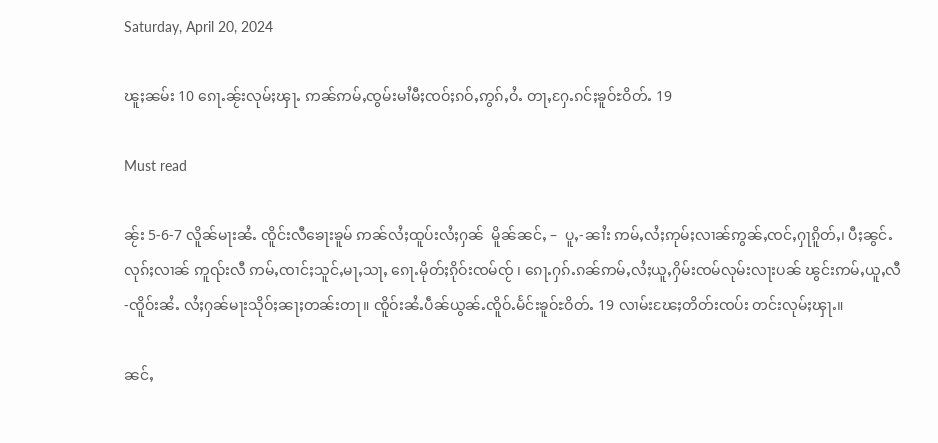Saturday, April 20, 2024

ၽူႈၼမ်း 10 ၵေႃႉၼႂ်းလုမ်ႈၾႃႉ ဢၼ်ဢမ်ႇၸွမ်းမၢႆမီႈၸဝ်ႈၵဝ်ႇဢွၵ်ႇဝႆႉ တႃႇႁႄႉၵင်ႈၶူဝ်ႊဝိတ်ႉ 19

Must read

ၼႂ်း 5-6-7 လိူၼ်မႃးၼႆႉ ၸိူင်းလီၶေႃးၶူမ် ဢၼ်လႆႈထူပ်းလႆႈႁၼ်  မိူၼ်ၼင်ႇ –  ပူႇ-ၼၢႆး ဢမ်ႇလႆႈဢုမ်ႈလၢၼ်ဢွၼ်ႇၸင်ႇႁႃၵိူတ်ႇ၊ ပီႈၼွင်ႉ လုၵ်ႈလၢၼ် ဢူၺ်းလီ ဢမ်ႇၸၢင်ႈသူင်ႇမႃႇသႃႇ ၵေႃႉမိုတ်ႈၵိုဝ်းၸမ်ၸႂ် ၊ ၵေႃႉႁၵ်ႉၵၼ်ဢမ်ႇလႆႈယူႇႁိမ်းၸမ်လုမ်းလႃးပၼ် ၽွင်းဢမ်ႇယူႇလီ -ၸိူဝ်းၼႆႉ လႆႈႁၼ်မႃးသိုဝ်ႈၼႃႈတၼ်းတႃ။ ၸိူဝ်းၼႆႉပဵၼ်ယွၼ်ႉၸိူဝ်ႉမႅင်းၶူဝ်ႊဝိတ်ႉ 19 လၢမ်းၽႄႈတိတ်းၸပ်း တင်းလုမ်ႈၾႃႉ။

ၼင်ႇ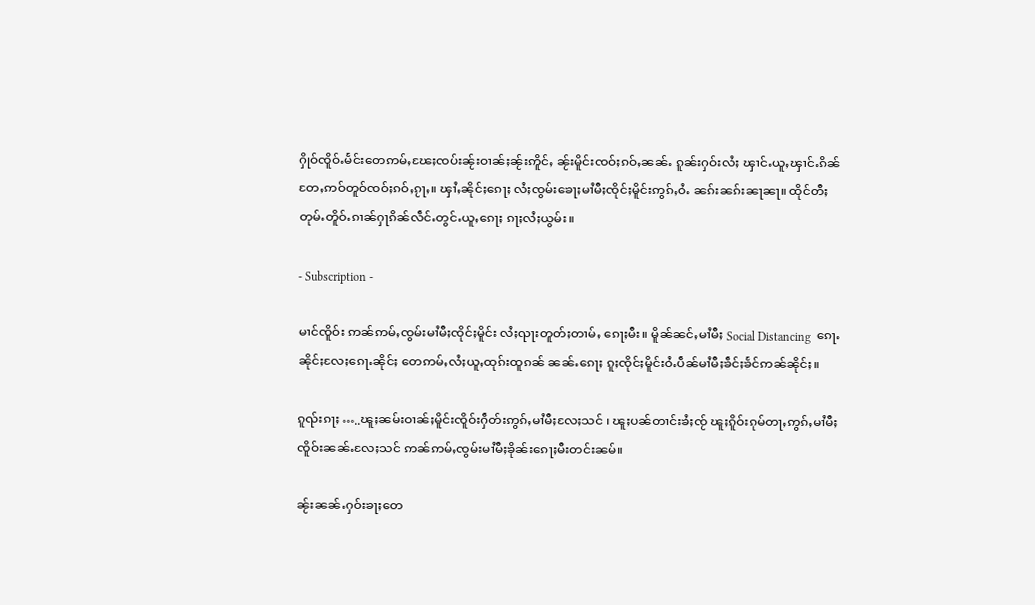ႁိုဝ်ၸိူဝ်ႉမႅင်းတေဢမ်ႇၽႄႈၸပ်းၼႂ်းဝၢၼ်ႈၼႂ်းဢိူင်ႇ ၼႂ်းမိူင်းၸဝ်ႈၵဝ်ႇၼၼ်ႉ ၵူၼ်းႁဝ်းလႆႈ ၾၢင်ႉယူႇၾၢင်ႉၵိၼ် တႄႇဢဝ်တူဝ်ၸဝ်ႈၵဝ်ႇၵႂႃႇ။ ၾၢႆႇၼိုင်ႈၵေႃႈ လႆႈၸွမ်းၶေႃႈမၢႆမီႈၸိုင်ႈမိူင်းဢွၵ်ႇဝႆႉ ၼၵ်းၼၵ်းၼႃၼႃ။ ထိုင်တီႈတုမ်ႉတိူဝ်ႉၵၢၼ်ႁႃၵိၼ်လဵင်ႉတွင်ႉယူႇၵေႃႈ ၵႃႈလႆႈယွမ်း။

- Subscription -

မၢင်ၸိူဝ်း ဢၼ်ဢမ်ႇၸွမ်းမၢႆမီႈၸိုင်ႈမိူင်း လႆႈၺႃးတူတ်ႈတၢမ်ႇ ၵေႃႈမီး။ မိူၼ်ၼင်ႇမၢႆမီႈ Social Distancing  ၵေႃႉၼိုင်ႈလႄႈၵေႃႉၼိုင်ႈ တေဢမ်ႇလႆႈယူႇထုၵ်းထူၵၼ် ၼၼ်ႉၵေႃႈ ၵူႈၸိုင်ႈမိူင်းဝႆႉပဵၼ်မၢႆမီႈၶဵင်ႈၶႅင်ဢၼ်ၼိုင်ႈ။

ၵူၺ်းၵႃႈ …..ၽူႈၼမ်းဝၢၼ်ႈမိူင်းၸိူဝ်းႁဵတ်းဢွၵ်ႇမၢႆမီႈလႄႈသင် ၊ ၽူႈပၼ်တၢင်းၶႆႈၸႂ် ၽူႈၵိူဝ်းၵုမ်တႃႇဢွၵ်ႇမၢႆမီႈၸိူဝ်းၼၼ်ႉလႄႈသင် ဢၼ်ဢမ်ႇၸွမ်းမၢႆမီႈၶိုၼ်းၵေႃႈမီးတင်းၼမ်။

ၼႂ်းၼၼ်ႉႁဝ်းၶႃႈတေ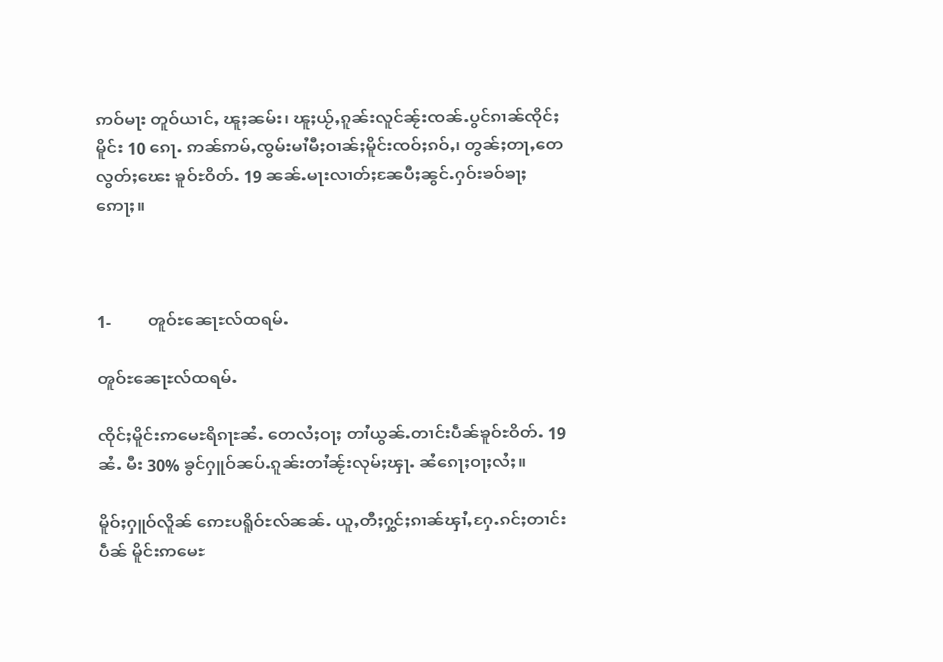ဢဝ်မႃး တူဝ်ယၢင်ႇ ၽူႈၼမ်း၊ ၽူႈယႂ်ႇၵူၼ်းလူင်ၼႂ်းၸၼ်ႉပွင်ၵၢၼ်ၸိုင်ႈမိူင်း 10 ၵေႃႉ ဢၼ်ဢမ်ႇၸွမ်းမၢႆမီႈဝၢၼ်ႈမိူင်းၸဝ်ႈၵဝ်ႇ၊ တွၼ်ႈတႃႇတေလွတ်ႈၽေး ၶူဝ်ႊဝိတ်ႉ 19 ၼၼ်ႉမႃးလၢတ်ႈၼႄပီႈၼွင်ႉႁဝ်းၶဝ်ၶႃႈဢေႃႈ။



1-         ၻူဝ်ႊၼေႃႊလ်ထရမ်ႉ

ၻူဝ်ႊၼေႃႊလ်ထရမ်ႉ

ၸိုင်ႈမိူင်းဢမေႊရိၵႃႊၼႆႉ တေလႆႈဝႃႈ တၢႆယွၼ်ႉတၢင်းပဵၼ်ၶူဝ်ႊဝိတ်ႉ 19 ၼႆႉ မီး 30% ၶွင်ႁူဝ်ၼပ်ႉၵူၼ်းတၢႆၼႂ်းလုမ်ႈၾႃႉ ၼႆၵေႃႈဝႃႈလႆႈ။

မိူဝ်ႈႁူဝ်လိူၼ် ဢေႊပရိူဝ်ႊလ်ၼၼ်ႉ ယူႇတီႈႁွင်ႈၵၢၼ်ၾၢႆႇႁႄႉၵင်ႈတၢင်းပဵၼ် မိူင်းဢမေႊ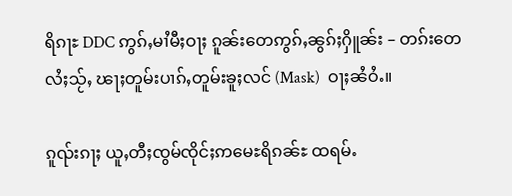ရိၵႃႊ DDC ဢွၵ်ႇမၢႆမီႈဝႃႈ ၵူၼ်းတေဢွၵ်ႇၼွၵ်ႈႁိူၼ်း – တၵ်းတေလႆႈသႂ်ႇ ၽႃႈတူမ်းပၢၵ်ႇတူမ်းၶူႈလင် (Mask)  ဝႃႈၼႆဝႆႉ။

ၵူၺ်းၵႃႈ ယူႇတီႈၸွမ်ၸိုင်ႈဢမေႊရိၵၼ်ႊ ထရမ်ႉ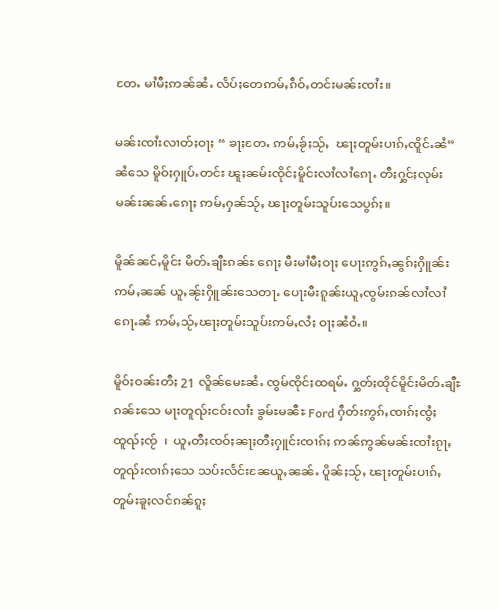တႄႉ မၢႆမီႈဢၼ်ၼႆႉ လႅပ်ႈတေဢမ်ႇၵဵဝ်ႇတင်းမၼ်းၸၢႆး။

မၼ်းၸၢႆးလၢတ်ႈဝႃႈ “ ၶႃႈတႄႉ ဢမ်ႇၶႂ်ႈသႂ်ႇ  ၽႃႈတူမ်းပၢၵ်ႇၸိူင်ႉၼႆ” ၼႆသေ မိူဝ်ႈႁူပ်ႉတင်း ၽူႈၼမ်းၸိုင်ႈမိူင်းလၢႆလၢႆၵေႃႉ တီႈႁွင်ႈလုမ်းမၼ်းၼၼ်ႉၵေႃႈ ဢမ်ႇႁၼ်သႂ်ႇ ၽႃႈတူမ်းသူပ်းသေပွၵ်ႈ။

မိူၼ်ၼင်ႇမိူင်း မိတ်ႉၶျီႊၵၼ်ႊ ၵေႃႈ မီးမၢႆမီႈဝႃႈ ပေႃးဢွၵ်ႇၼွၵ်ႈႁိူၼ်း ဢမ်ႇၼၼ် ယူႇၼႂ်းႁိူၼ်းသေတႃႉ ပေႃးမီးၵူၼ်းယူႇၸွမ်းၵၼ်လၢႆလၢႆၵေႃႉၼႆ ဢမ်ႇသႂ်ႇၽႃႈတူမ်းသူပ်းဢမ်ႇလႆႈ ဝႃႈၼႆဝႆႉ။

မိူဝ်ႈဝၼ်းတီႈ 21 လိူၼ်မေႊၼႆႉ ၸွမ်ၸိုင်ႈထရမ်ႉ ႁွတ်ႈထိုင်မိူင်းမိတ်ႉၶျီႊၵၼ်ႊသေ မႃးတူၺ်းငဝ်းလၢႆး ၶွမ်ႊမၼီႊ Ford ႁဵတ်းဢွၵ်ႇၸၢၵ်ႈၸွႆႈထူၺ်ႈၸႂ်  ၊  ယူႇတီႈၸဝ်ႈၼႃႈတီႈႁူင်းၸၢၵ်ႈ ဢၼ်ဢွၼ်မၼ်းၸၢႆးၵႂႃႇတူၺ်းၸၢၵ်ႈသေ သပ်းလႅင်းၼႄယူႇၼၼ်ႉ ပိူၼ်ႈသႂ်ႇ ၽႃႈတူမ်းပၢၵ်ႇ တူမ်းၶူႈလင်ၵၼ်ၵူႈ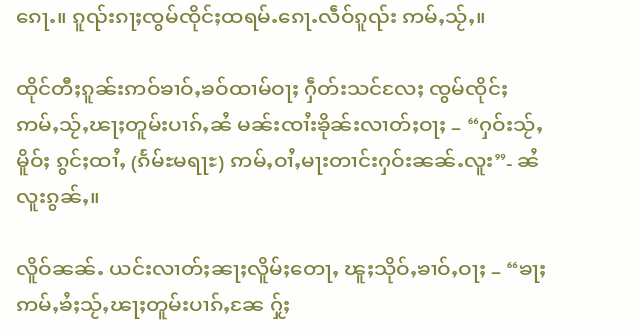ၵေႃႉ။ ၵူၺ်းၵႃႈၸွမ်ၸိုင်ႈထရမ်ႉၵေႃႉလဵဝ်ၵူၺ်း ဢမ်ႇသႂ်ႇ။

ထိုင်တီႈၵူၼ်းဢဝ်ၶၢဝ်ႇၶဝ်ထၢမ်ဝႃႈ ႁဵတ်းသင်လႄႈ ၸွမ်ၸိုင်ႈဢမ်ႇသႂ်ႇၽႃႈတူမ်းပၢၵ်ႇၼႆ မၼ်းၸၢႆးၶိုၼ်းလၢတ်ႈဝႃႈ – “ႁဝ်းသႂ်ႇမိူဝ်ႈ ၵွင်ႈထၢႆႇ (ၵႅမ်ႊမရႃႊ) ဢမ်ႇဝၢႆႇမႃးတၢင်းႁဝ်းၼၼ်ႉလူး”- ၼႆလူးၵွၼ်ႇ။

လိူဝ်ၼၼ်ႉ ယင်းလၢတ်ႈၼႃႈလိူမ်ႈတေႃႇ ၽူႈသိုဝ်ႇၶၢဝ်ႇဝႃႈ – “ၶႃႈဢမ်ႇၶႆႈသႂ်ႇၽႃႈတူမ်းပၢၵ်ႇၼႄ ႁႂ်ႈ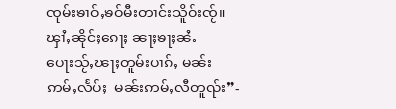ၸုမ်းၶၢဝ်ႇၶဝ်မီးတၢင်းသိူဝ်းၸႂ်။ ၾၢႆႇၼိုင်ႈၵေႃႈ ၼႃႈၶႃႈၼႆႉ ပေႃးသႂ်ႇၽႃႈတူမ်းပၢၵ်ႇ မၼ်းဢမ်ႇလႅပ်ႈ  မၼ်းဢမ်ႇလီတူၺ်း”-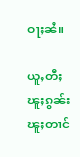ဝႃႈၼႆ။

ယူႇတီႈၽူႈၵွၼ်းၽူႈတၢင်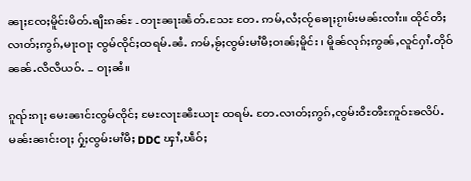ၼႃႈၸႄႈမိူင်းမိတ်ႉၶျီႊၵၼ်ႊ -တႃႊၼႃးၼႅတ်ႉသႄႊ တႄႉ ဢမ်ႇလႆႈၸႂ်ၶေႃႈၵႂၢမ်းမၼ်းၸၢႆး။ ထိုင်တီႈလၢတ်ႈဢွၵ်ႇမႃးဝႃႈ ၸွမ်ၸိုင်ႈထရမ်ႉၼႆႉ ဢမ်ႇၶႂ်ႈၸွမ်းမၢႆမီႈဝၢၼ်ႈမိူင်း ၊ မိူၼ်လုၵ်ႈဢွၼ်ႇလူင်ႁၢႆႉတိုဝ်ၼၼ်ႉလီလီယဝ်ႉ – ဝႃႈၼႆ။

ၵူၺ်းၵႃႈ မေးၼၢင်းၸွမ်ၸိုင်ႈ မႄႊလႃႊၼီႊယႃႊ ထရမ်ႉ တႄႉလၢတ်ႈဢွၵ်ႇၸွမ်းဝီႊၻီႊဢူဝ်ႊၶလိပ်ႉ မၼ်းၼၢင်းဝႃႈ ႁႂ်ႈၸွမ်းမၢႆမီႈ DDC ၾၢႆႇၽဵဝ်ႈ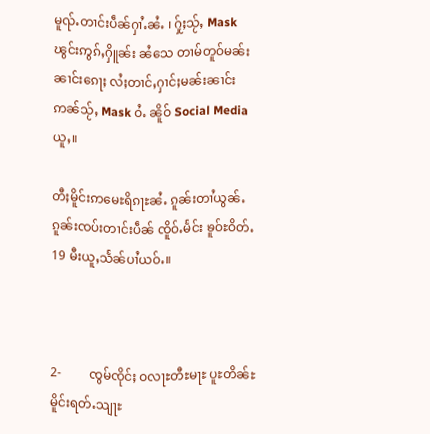မူၺ်ႉတၢင်းပဵၼ်ႁၢႆႉၼႆႉ ၊ ႁႂ်ႈသႂ်ႇ Mask ၽွင်းဢွၵ်ႇႁိူၼ်း ၼႆသေ တၢမ်တူဝ်မၼ်းၼၢင်းၵေႃႈ လႆႈတၢင်ႇႁၢင်ႈမၼ်းၼၢင်းဢၼ်သႂ်ႇ Mask ဝႆႉ ၼိူဝ် Social Media ယူႇ။

တီႈမိူင်းဢမေႊရိၵႃႊၼႆႉ ၵူၼ်းတၢႆယွၼ်ႉၵူၼ်းၸပ်းတၢင်းပဵၼ် ၸိူဝ်ႉမႅင်း ၶူဝ်ႊဝိတ်ႉ 19 မီးယူႇသႅၼ်ပၢႆယဝ်ႉ။



2-         ၸွမ်ၸိုင်ႈ ဝလႃႊတီႊမႃႊ ပူႊတိၼ်ႊ မိူင်းရတ်ႉသျႃႊ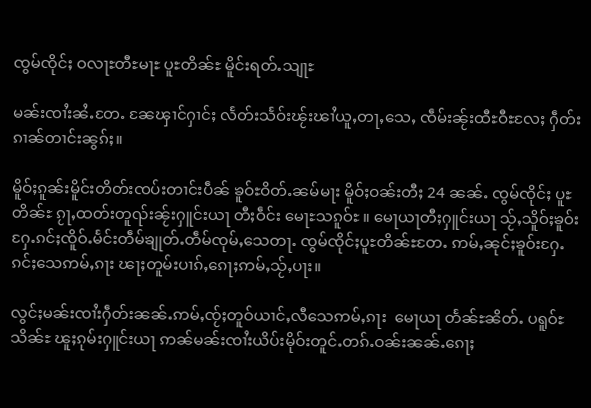ၸွမ်ၸိုင်ႈ ဝလႃႊတီႊမႃႊ ပူႊတိၼ်ႊ မိူင်းရတ်ႉသျႃႊ

မၼ်းၸၢႆးၼႆႉတႄႉ ၼႄၾၢင်ႁၢင်ႈ လႅတ်းသႅဝ်းၽႂ်းၽၢႆယူႇတႃႇသေႇ ၸဵမ်းၼႂ်းထီႊဝီႊလႄႈ ႁဵတ်းၵၢၼ်တၢင်းၼွၵ်ႈ။

မိူဝ်ႈၵူၼ်းမိူင်းတိတ်းၸပ်းတၢင်းပဵၼ် ၶူဝ်ႊဝိတ်ႉၼမ်မႃး မိူဝ်ႈဝၼ်းတီႈ 24 ၼၼ်ႉ ၸွမ်ၸိုင်ႈ ပူႊတိၼ်ႊ ၵႂႃႇထတ်းတူၺ်းၼႂ်းႁူင်းယႃ တီႈဝဵင်း မေႃႊသၵူဝ်ႊ ။ မေႃယႃတီႈႁူင်းယႃ သႂ်ႇသိူဝ်ႈၶူဝ်း ႁႄႉၵင်ႈၸိူဝ်ႉမႅင်းတဵမ်ၶျုတ်ႉတဵမ်ၸုမ်ႇသေတႃႉ ၸွမ်ၸိုင်ႈပူႊတိၼ်ႊတႄႉ ဢမ်ႇၼုင်ႈၶူဝ်းႁႄႉၵင်ႈသေဢမ်ႇၵႃး ၽႃႈတူမ်းပၢၵ်ႇၵေႃႈဢမ်ႇသႂ်ႇပႃး။

လွင်ႈမၼ်းၸၢႆးႁဵတ်းၼၼ်ႉဢမ်ႇၸႂ်ႈတူဝ်ယၢင်ႇလီသေဢမ်ႇၵႃး  မေႃယႃ တႅၼ်ႊၼိတ်ႉ ပရူဝ်ႊသိၼ်ႊ ၽူႈၵုမ်းႁူင်းယႃ ဢၼ်မၼ်းၸၢႆးယိပ်းမိုဝ်းတူင်ႉတၵ်ႉဝၼ်းၼၼ်ႉၵေႃႈ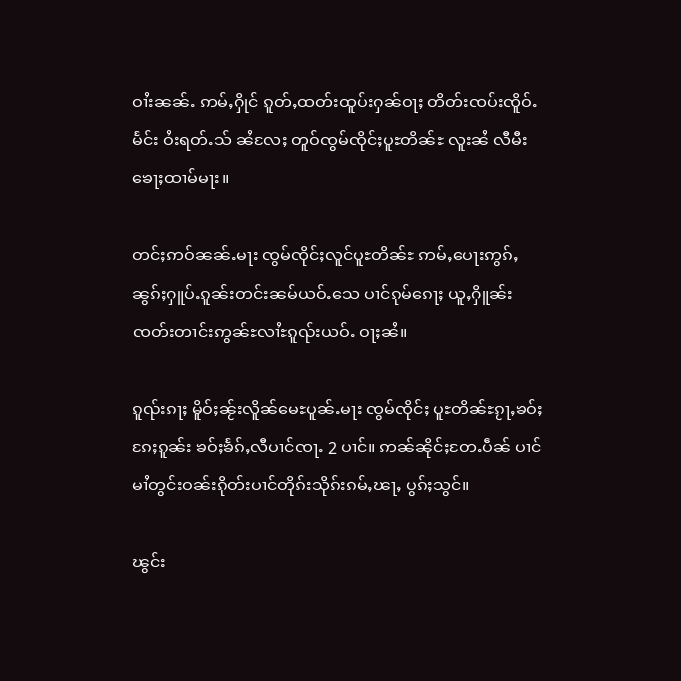ဝၢႆးၼၼ်ႉ ဢမ်ႇႁိုင် ၵူတ်ႇထတ်းထူပ်းႁၼ်ဝႃႈ တိတ်းၸပ်းၸိူဝ်ႉမႅင်း ဝႆးရတ်ႉသ် ၼႆလႄႈ တူဝ်ၸွမ်ၸိုင်ႈပူႊတိၼ်ႊ လူးၼႆ လီမီးၶေႃႈထၢမ်မႃး။

တင်ႈဢဝ်ၼၼ်ႉမႃး ၸွမ်ၸိုင်ႈလူင်ပူႊတိၼ်ႊ ဢမ်ႇပေႃးဢွၵ်ႇၼွၵ်ႈႁူပ်ႉၵူၼ်းတင်းၼမ်ယဝ်ႉသေ ပၢင်ၵုမ်ၵေႃႈ ယူႇႁိူၼ်း ၸတ်းတၢင်းဢွၼ်ႊလၢႆႊၵူၺ်းယဝ်ႉ ဝႃႈၼႆ။

ၵူၺ်းၵႃႈ မိူဝ်ႈၼႂ်းလိူၼ်မေႊပူၼ်ႉမႃး ၸွမ်ၸိုင်ႈ ပူႊတိၼ်ႊၵႂႃႇၶဝ်ႈၵႄႈၵူၼ်း ၶဝ်ႈၶႅၵ်ႇလီပၢင်ၸႃႉ 2 ပၢင်။ ဢၼ်ၼိုင်ႈတႄႉပဵၼ် ပၢင်မၢႆတွင်းဝၼ်းၵိုတ်းပၢင်တိုၵ်းသိုၵ်းၵမ်ႇၽႃႇ ပွၵ်ႈသွင်။

ၽွင်း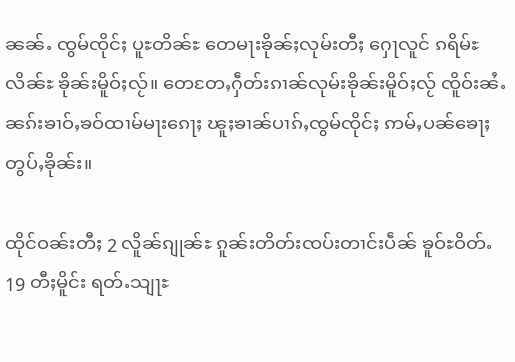ၼၼ်ႉ ၸွမ်ၸိုင်ႈ ပူႊတိၼ်ႊ တေမႃးၶိုၼ်ႈလုမ်းတီႈ ႁေႃလူင် ၵရိမ်ႊလိၼ်ႊ ၶိုၼ်းမိူဝ်ႈလႂ်။ တေတႄႇႁဵတ်းၵၢၼ်လုမ်းၶိုၼ်းမိူဝ်ႈလႂ် ၸိူဝ်းၼႆႉ ၼၵ်းၶၢဝ်ႇၶဝ်ထၢမ်မႃးၵေႃႈ ၽူႈၶၢၼ်ပၢၵ်ႇၸွမ်ၸိုင်ႈ ဢမ်ႇပၼ်ၶေႃႈတွပ်ႇၶိုၼ်း။

ထိုင်ဝၼ်းတီႈ 2 လိူၼ်ၵျုၼ်ႊ ၵူၼ်းတိတ်းၸပ်းတၢင်းပဵၼ် ၶူဝ်ႊဝိတ်ႉ 19 တီႈမိူင်း ရတ်ႉသျႃႊ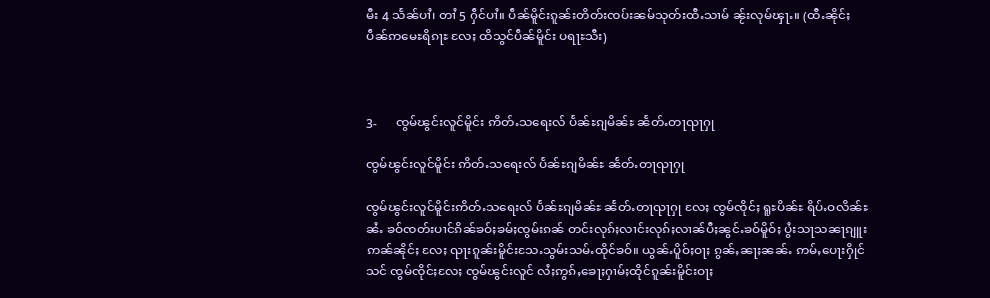မီး 4 သႅၼ်ပၢႆ၊ တၢႆ 5 ႁဵင်ပၢႆ။ ပဵၼ်မိူင်းၵူၼ်းတိတ်းၸပ်းၼမ်သုတ်းထီႉသၢမ် ၼႂ်းလုမ်ၾႃႉ။ (ထီႉၼိုင်ႈပဵၼ်ဢမေႊရိၵႃႊ လႄႈ ထိသွင်ပဵၼ်မိူင်း ပရႃႊသီး)



3-      ၸွမ်ၽွင်းလူင်မိူင်း ဢိတ်ႉသရေးလ် ပႅၼ်ႊၵျမိၼ်ႊ ၼႅတ်ႉတႃၺႃႁု

ၸွမ်ၽွင်းလူင်မိူင်း ဢိတ်ႉသရေးလ် ပႅၼ်ႊၵျမိၼ်ႊ ၼႅတ်ႉတႃၺႃႁု

ၸွမ်ၽွင်းလူင်မိူင်းဢိတ်ႉသရေးလ် ပႅၼ်ႊၵျမိၼ်ႊ ၼႅတ်ႉတႃၺႃႁု လႄႈ ၸွမ်ၸိုင်ႈ ရူႊပိၼ်ႊ ရိပ်ႉဝလိၼ်ႊ ၼႆႉ ၶဝ်ၸတ်းပၢင်ၵိၼ်ၶဝ်ႈၶမ်ႈၸွမ်းၵၼ် တင်းလုၵ်ႈလၢင်းလုၵ်ႈလၢၼ်ပီႈၼွင်ႉၶဝ်မိူဝ်ႈ ပွႆးသႃသၼႃၵျူး ဢၼ်ၼိုင်ႈ လႄႈ ၺႃးၵူၼ်းမိူင်းသႄႉသွမ်းသမ်ႉထိုင်ၶဝ်။ ယွၼ်ႉပိူဝ်ႈဝႃႈ ၵွၼ်ႇၼႃႈၼၼ်ႉ ဢမ်ႇပေႃးႁိုင်သင် ၸွမ်ၸိုင်ႈလႄႈ ၸွမ်ၽွင်းလူင် လႆႈဢွၵ်ႇၶေႃႈႁၢမ်ႈထိုင်ၵူၼ်းမိူင်းဝႃႈ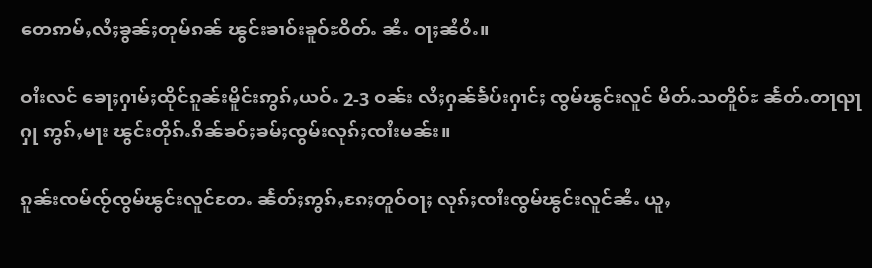တေဢမ်ႇလႆႈၶွၼ်ႈတုမ်ၵၼ် ၽွင်းၶၢဝ်းၶူဝ်ႊဝိတ်ႉ ၼႆႉ ဝႃႈၼႆဝႆႉ။

ဝၢႆးလင် ၶေႃႈႁၢမ်ႈထိုင်ၵူၼ်းမိူင်းဢွၵ်ႇယဝ်ႉ 2-3 ဝၼ်း လႆႈႁၼ်ၶႅပ်းႁၢင်ႈ ၸွမ်ၽွင်းလူင် မိတ်ႉသတိူဝ်ႊ ၼႅတ်ႉတႃၺႃႁု ဢွၵ်ႇမႃး ၽွင်းတိုၵ်ႉၵိၼ်ၶဝ်ႈၶမ်ႈၸွမ်းလုၵ်ႈၸၢႆးမၼ်း။

ၵူၼ်းၸမ်ၸႂ်ၸွမ်ၽွင်းလူင်တႄႉ ၼႅတ်ႈဢွၵ်ႇၵႄႈတူဝ်ဝႃႈ လုၵ်ႈၸၢႆးၸွမ်ၽွင်းလူင်ၼႆႉ ယူႇ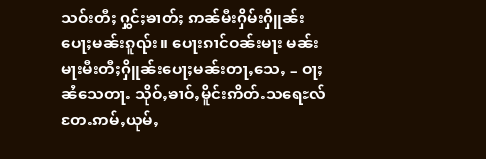သဝ်းတီႈ ႁွင်ႈၶၢတ်ႈ ဢၼ်မီးႁိမ်းႁိူၼ်းပေႃႈမၼ်းၵူၺ်း။ ပေႃးၵၢင်ဝၼ်းမႃး မၼ်းမႃးမီးတီႈႁိူၼ်းပေႃႈမၼ်းတႃႇသေႇ – ဝႃႈၼႆသေတႃႉ သိုဝ်ႇၶၢဝ်ႇမိူင်းဢိတ်ႉသရေႊလ် တႄႉဢမ်ႇယုမ်ႇ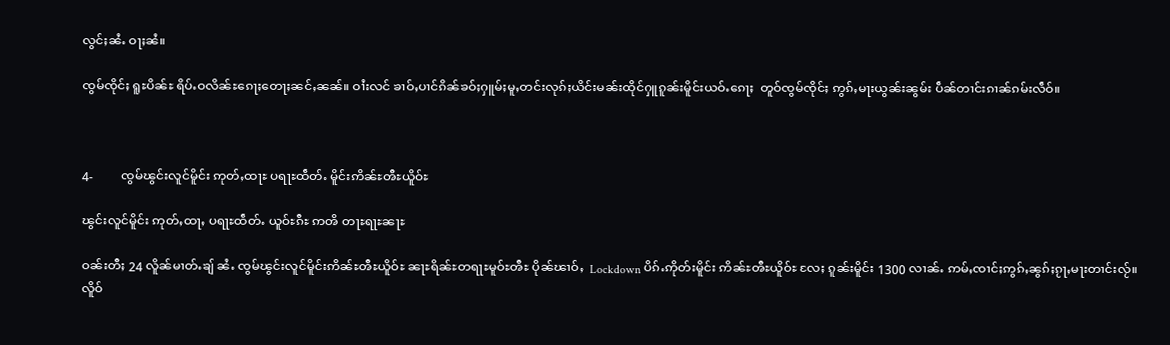လွင်ႈၼႆႉ ဝႃႈၼႆ။

ၸွမ်ၸိုင်ႈ ရူႊပိၼ်ႊ ရိပ်ႉဝလိၼ်ႊၵေႃႈတေႃႈၼင်ႇၼၼ်။ ဝၢႆးလင် ၶၢဝ်ႇပၢင်ၵိၼ်ၶဝ်ႈႁူမ်ႈမူႇတင်းလုၵ်ႈယိင်းမၼ်းထိုင်ႁူၵူၼ်းမိူင်းယဝ်ႉၵေႃႈ  တူဝ်ၸွမ်ၸိုင်ႈ ဢွၵ်ႇမႃးယွၼ်းၼွမ်း ပဵၼ်တၢင်းၵၢၼ်ၵမ်းလဵဝ်။



4-         ၸွမ်ၽွင်းလူင်မိူင်း ဢုတ်ႇထႃႊ ပရႃႊထဵတ်ႉ မိူင်းဢိၼ်ႊၻီႊယိူဝ်ႊ

ၽွင်းလူင်မိူင်း ဢုတ်ႇထႃႇ ပရႃႊထဵတ်ႉ ယူဝ်ႊၵီႊ ဢၻိ တႃႊရႃႊၼႃႊ

ဝၼ်းတီႈ 24 လိူၼ်မၢတ်ႉၶျ် ၼႆႉ ၸွမ်ၽွင်းလူင်မိူင်းဢိၼ်ႊၻီႊယိူဝ်ႊ ၼႃႊရိၼ်ႊတရႃႊမူဝ်ႊၻီႊ ပိုၼ်ၽၢဝ်ႇ  Lockdown ပိၵ်ႉဢိုတ်းမိူင်း ဢိၼ်ႊၻီႊယိူဝ်ႊ လႄႈ ၵူၼ်းမိူင်း 1300 လၢၼ်ႉ ဢမ်ႇၸၢင်ႈဢွၵ်ႇၼွၵ်ႈၵႂႃႇမႃးတၢင်းလႂ်။ လိူဝ်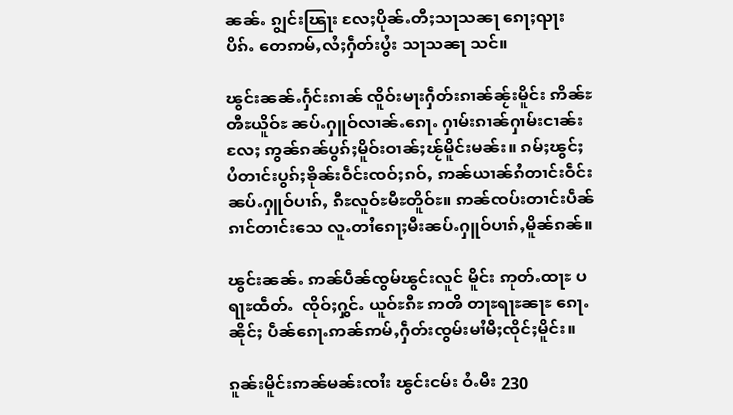ၼၼ်ႉ ၵျွင်းၽြႃး လႄႈပိုၼ်ႉတီႈသႃသၼႃ ၵေႃႈၺႃးပိၵ်ႉ တေဢမ်ႇလႆႈႁဵတ်းပွႆး သႃသၼႃ သင်။

ၽွင်းၼၼ်ႉႁႅင်းၵၢၼ် ၸိူဝ်းမႃးႁဵတ်းၵၢၼ်ၼႂ်းမိူင်း ဢိၼ်ႊၻီႊယိူဝ်ႊ ၼပ်ႉႁူဝ်လၢၼ်ႉၵေႃႉ ႁၢမ်းၵၢၼ်ႁၢမ်းငၢၼ်းလႄႈ ဢွၼ်ၵၼ်ပွၵ်ႈမိူဝ်းဝၢၼ်ႈၽႂ်မိူင်းမၼ်း။ ၵမ်ႈၽွင်ႈ ပႆတၢင်းပွၵ်ႈၶိုၼ်းဝဵင်းၸဝ်ႈၵဝ်ႇ ဢၼ်ယၢၼ်ၵႆတၢင်းဝဵင်းၼပ်ႉႁူဝ်ပၢၵ်ႇ ၵီႊလူဝ်ႊမီႊတိူဝ်ႊ။ ဢၼ်ၸပ်းတၢင်းပဵၼ်ၵၢင်တၢင်းသေ လူႉတၢႆၵေႃႈမီးၼပ်ႉႁူဝ်ပၢၵ်ႇမိူၼ်ၵၼ်။

ၽွင်းၼၼ်ႉ ဢၼ်ပဵၼ်ၸွမ်ၽွင်းလူင် မိူင်း ဢုတ်ႉထႃႊ ပရႃႊထဵတ်ႉ  ၸိုဝ်ႈႁွင်ႉ ယူဝ်ႊၵီႊ ဢၻိ တႃႊရႃႊၼႃႊ ၵေႃႉၼိုင်ႈ ပဵၼ်ၵေႃႉဢၼ်ဢမ်ႇႁဵတ်းၸွမ်းမၢႆမီႈၸိုင်ႈမိူင်း။

ၵူၼ်းမိူင်းဢၼ်မၼ်းၸၢႆး ၽွင်းငမ်း ဝႆႉမီး 230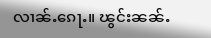လၢၼ်ႉၵေႃႉ။ ၽွင်းၼၼ်ႉ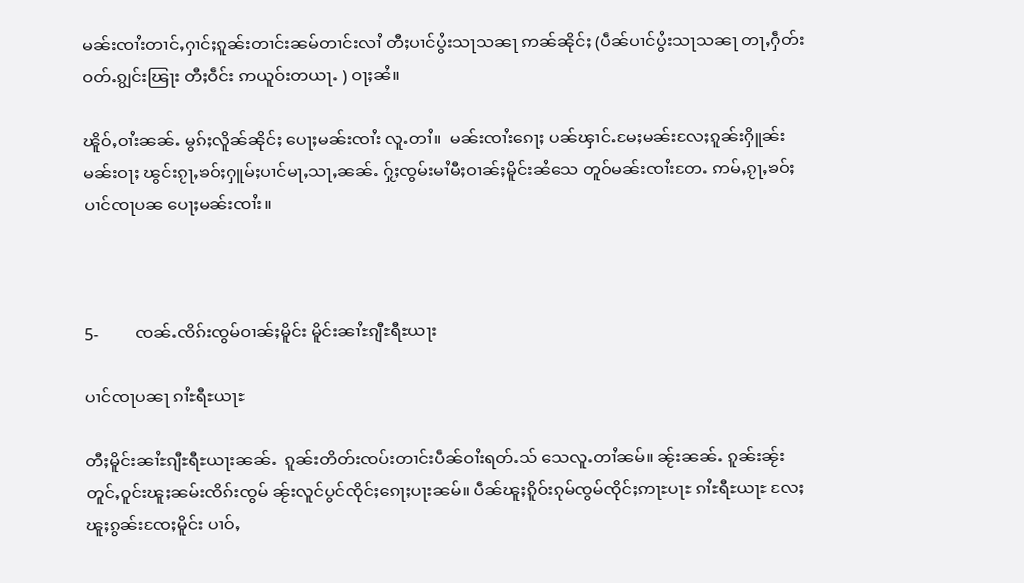မၼ်းၸၢႆးတၢင်ႇႁၢင်ႈၵူၼ်းတၢင်းၼမ်တၢင်းလၢႆ တီႈပၢင်ပွႆးသႃသၼႃ ဢၼ်ၼိုင်ႈ (ပဵၼ်ပၢင်ပွႆးသႃသၼႃ တႃႇႁဵတ်းဝတ်ႉၵျွင်းၽြႃး တီႈဝဵင်း ဢယူဝ်းတယႃႉ ) ဝႃႈၼႆ။

ၽိူဝ်ႇဝၢႆးၼၼ်ႉ မွၵ်ႈလိူၼ်ၼိုင်ႈ ပေႃႈမၼ်းၸၢႆး လူႉတၢႆ။  မၼ်းၸၢႆးၵေႃႈ ပၼ်ၾၢင်ႉမႄႈမၼ်းလႄႈၵူၼ်းႁိူၼ်းမၼ်းဝႃႈ ၽွင်းၵႂႃႇၶဝ်ႈႁူမ်ႈပၢင်မႃႇသႃႇၼၼ်ႉ ႁႂ်ႈၸွမ်းမၢႆမီႈဝၢၼ်ႈမိူင်းၼႆသေ တူဝ်မၼ်းၸၢႆးတႄႉ ဢမ်ႇၵႂႃႇၶဝ်ႈပၢင်ၸႃပၼ ပေႃႈမၼ်းၸၢႆး။



5-         ၸၼ်ႉၸိၵ်းၸွမ်ဝၢၼ်ႈမိူင်း မိူင်းၼၢႆႊၵျီႊရီႊယႃး

ပၢင်ၸႃပၼႃ ၵၢႆႊရီႊယႃႊ

တီႈမိူင်းၼၢႆႊၵျီႊရီႊယႃးၼၼ်ႉ  ၵူၼ်းတိတ်းၸပ်းတၢင်းပဵၼ်ဝၢႆးရတ်ႉသ် သေလူႉတၢႆၼမ်။ ၼႂ်းၼၼ်ႉ ၵူၼ်းၼႂ်းတူင်ႇဝူင်းၽူႈၼမ်းၸိၵ်းၸွမ် ၼႂ်းလူင်ပွင်ၸိုင်ႈၵေႃႈပႃးၼမ်။ ပဵၼ်ၽူႈၵိူဝ်းၵုမ်ၸွမ်ၸိုင်ႈဢႃႊပႃႊ ၵၢႆႊရီႊယႃႊ လႄႈ ၽူႈၵွၼ်းၸႄႈမိူင်း ပၢဝ်ႇ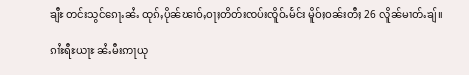ၶျီႊ တင်းသွင်ၵေႃႉၼႆႉ ထုၵ်ႇပိုၼ်ၽၢဝ်ႇဝႃႈတိတ်းၸပ်းၸိူဝ်ႉမႅင်း မိူဝ်ႈဝၼ်းတီႈ 26 လိူၼ်မၢတ်ႉၶျ်။

ၵၢႆႊရီႊယႃႊ ၼႆႉမီးဢႃယု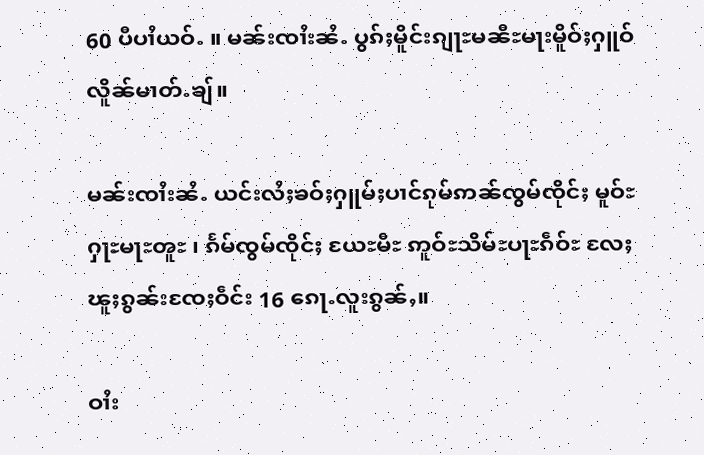60 ပီပၢႆယဝ်ႉ ။ မၼ်းၸၢႆးၼႆႉ ပွၵ်ႈမိူင်းၵျႃႊမၼီႊမႃးမိူဝ်ႈႁူဝ်လိူၼ်မၢတ်ႉၶျ်။

မၼ်းၸၢႆးၼႆႉ ယင်းလႆႈၶဝ်ႈႁူမ်ႈပၢင်ၵုမ်ဢၼ်ၸွမ်ၸိုင်ႈ မူဝ်ႊႁႃႊမႃႊၻူႊ ၊ ၵႅမ်ၸွမ်ၸိုင်ႈ ယႄႊမီႊ ဢူဝ်ႊသိမ်ႊပႃႊၵဵဝ်ႊ လႄႈ ၽူႈၵွၼ်းၸႄႈဝဵင်း 16 ၵေႃႉလူးၵွၼ်ႇ။

ဝၢႆး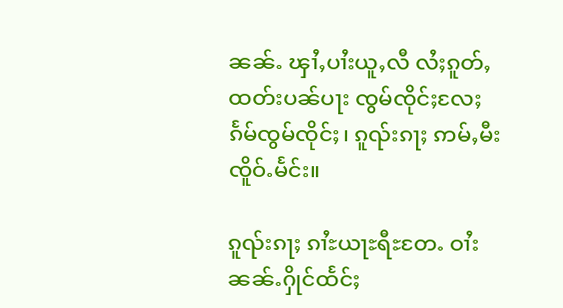ၼၼ်ႉ ၾၢႆႇပၢႆးယူႇလီ လႆႈၵူတ်ႇထတ်းပၼ်ပႃး ၸွမ်ၸိုင်ႈလႄႈ ၵႅမ်ၸွမ်ၸိုင်ႈ၊ ၵူၺ်းၵႃႈ ဢမ်ႇမီးၸိူဝ်ႉမႅင်း။

ၵူၺ်းၵႃႈ ၵၢႆႊယႃႊရီႊတႄႉ ဝၢႆးၼၼ်ႉႁိုင်ထႅင်ႈ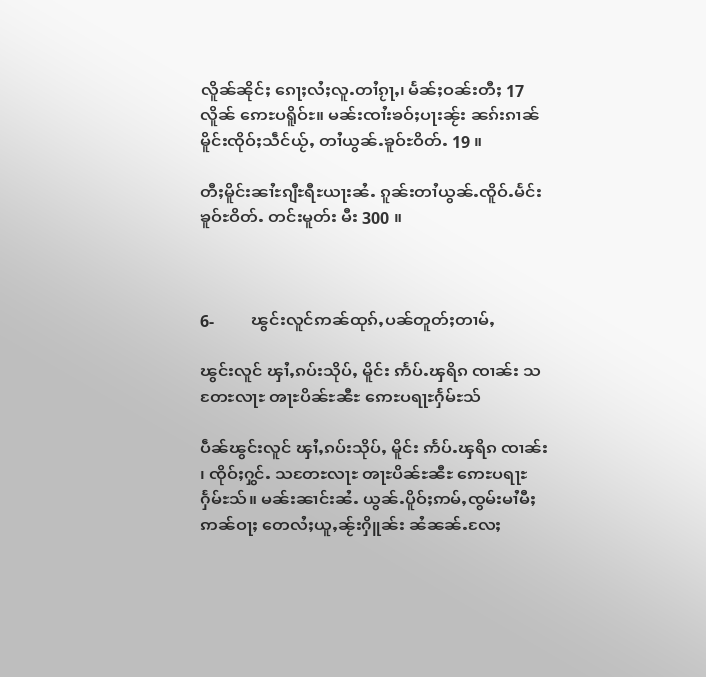လိူၼ်ၼိုင်ႈ ၵေႃႈလႆႈလူႉတၢႆၵႂႃႇ၊ မႅၼ်ႈဝၼ်းတီႈ 17 လိူၼ် ဢေႊပရိူဝ်ႊ။ မၼ်းၸၢႆးၶဝ်ႈပႃးၼႂ်း ၼၵ်းၵၢၼ်မိူင်းၸိုဝ်ႈသဵင်ယႂ်ႇ တၢႆယွၼ်ႉၶူဝ်ႊဝိတ်ႉ 19 ။

တီႈမိူင်းၼၢႆႊၵျီႊရီႊယႃးၼႆႉ ၵူၼ်းတၢႆယွၼ်ႉၸိူဝ်ႉမႅင်း ၶူဝ်ႊဝိတ်ႉ တင်းမူတ်း မီး 300 ။



6-         ၽွင်းလူင်ဢၼ်ထုၵ်ႇပၼ်တူတ်ႈတၢမ်ႇ

ၽွင်းလူင် ၾၢႆႇၵပ်းသိုပ်ႇ မိူင်း ဢႅပ်ႉၾရိၵ ၸၢၼ်း သတႄႊလႃႊ ၻႃႊပိၼ်ႊၼီႊ ဢေႊပရႃႊႁႅမ်ႊသ်

ပဵၼ်ၽွင်းလူင် ၾၢႆႇၵပ်းသိုပ်ႇ မိူင်း ဢႅပ်ႉၾရိၵ ၸၢၼ်း ၊ ၸိုဝ်ႈႁွင်ႉ သတႄႊလႃႊ ၻႃႊပိၼ်ႊၼီႊ ဢေႊပရႃႊႁႅမ်ႊသ်။ မၼ်းၼၢင်းၼႆႉ ယွၼ်ႉပိူဝ်ႈဢမ်ႇၸွမ်းမၢႆမီႈဢၼ်ဝႃႈ တေလႆႈယူႇၼႂ်းႁိူၼ်း ၼႆၼၼ်ႉလႄႈ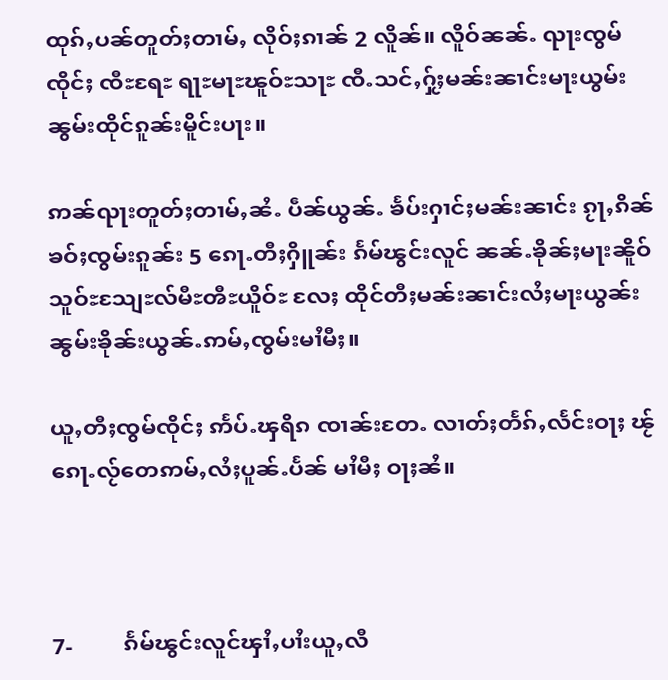ထုၵ်ႇပၼ်တူတ်ႈတၢမ်ႇ လိုဝ်ႈၵၢၼ် 2 လိူၼ်။ လိူဝ်ၼၼ်ႉ ၺႃးၸွမ်ၸိုင်ႈ ၸီႊရႄႊ ရႃႊမႃႊၽူဝ်ႊသႃႊ ၸီႉသင်ႇႁႂ်ႈမၼ်းၼၢင်းမႃးယွမ်းၼွမ်းထိုင်ၵူၼ်းမိူင်းပႃး။

ဢၼ်ၺႃးတူတ်ႈတၢမ်ႇၼႆႉ ပဵၼ်ယွၼ်ႉ ၶႅပ်းႁၢင်ႈမၼ်းၼၢင်း ၵႂႃႇၵိၼ်ၶဝ်ႈၸွမ်းၵူၼ်း 5 ၵေႃႉတီႈႁိူၼ်း ၵႅမ်ၽွင်းလူင် ၼၼ်ႉၶိုၼ်ႈမႃးၼိူဝ် သူဝ်ႊသျႄႊလ်မီႊၻီႊယိူဝ်ႊ လႄႈ ထိုင်တီႈမၼ်းၼၢင်းလႆႈမႃးယွၼ်းၼွမ်းၶိုၼ်းယွၼ်ႉဢမ်ႇၸွမ်းမၢႆမီႈ။

ယူႇတီႈၸွမ်ၸိုင်ႈ ဢႅပ်ႉၾရိၵ ၸၢၼ်းတႄႉ လၢတ်ႈတႅၵ်ႇလႅင်းဝႃႈ ၽႂ်ၵေႃႉလႂ်တေဢမ်ႇလႆႈပူၼ်ႉပႅၼ် မၢႆမီႈ ဝႃႈၼႆ။



7-         ၵႅမ်ၽွင်းလူင်ၾၢႆႇပၢႆးယူႇလီ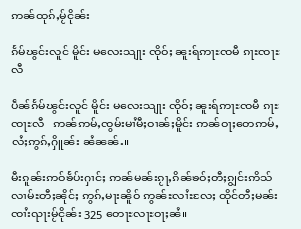ဢၼ်ထုၵ်ႇမႂ်ငိုၼ်း

ၵႅမ်ၽွင်းလူင် မိူင်း မလေးသျႃး ၸိုဝ်ႈ ၼူးရ်ဢႃႊၸမီ ၵႃႊၸႃႊလီ

ပဵၼ်ၵႅမ်ၽွင်းလူင် မိူင်း မလေးသျႃး ၸိုဝ်ႈ ၼူးရ်ဢႃႊၸမီ ၵႃႊၸႃႊလီ   ဢၼ်ဢမ်ႇၸွမ်းမၢႆမီႈဝၢၼ်ႈမိူင်း ဢၼ်ဝႃႈတေဢမ်ႇလႆႈဢွၵ်ႇႁိူၼ်း ၼႆၼၼ်ႉ။

မီးၵူၼ်းဢဝ်ၶႅပ်းႁၢင်ႈ ဢၼ်မၼ်းၵႂႃႇၵိၼ်ၶဝ်ႈတီႈၵျွင်းဢိသ်လၢမ်ႊတီႈၼိုင်ႈ ဢွၵ်ႇမႃးၼိူဝ် ဢွၼ်ႊလၢႆႊလႄႈ ထိုင်တီႈမၼ်းၸၢႆးၺႃးမႂ်ငိုၼ်း 325 တေႃႊလႃႊဝႃႈၼႆ။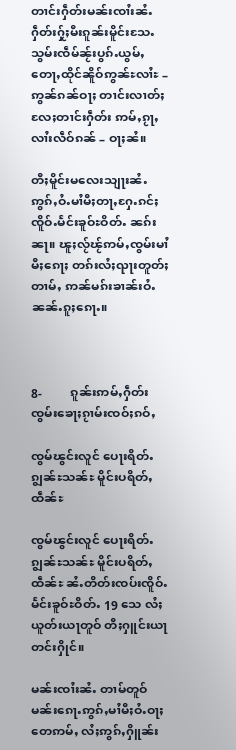တၢင်းႁဵတ်းမၼ်းၸၢႆးၼႆႉ ႁဵတ်းႁႂ်ႈမီးၵူၼ်းမိူင်းသႄႉသွမ်းၸဵမ်ၼႂ်းပွၵ်ႉယွမ်ႇ တေႃႇထိုင်ၼိူဝ်ဢွၼ်ႊလၢႆႊ – ဢွၼ်ၵၼ်ဝႃႈ တၢင်းလၢတ်ႈလႄႈတၢင်းႁဵတ်း ဢမ်ႇၵႂႃႇလၢႆးလဵဝ်ၵၼ် – ဝႃႈၼႆ။

တီႈမိူင်းမလေးသျႃးၼႆႉ ဢွၵ်ႇဝႆႉမၢႆမီႈတႃႇႁႄႉၵင်ႈ ၸိူဝ်ႉမႅင်းၶူဝ်ႊဝိတ်ႉ ၼၵ်းၼႃ။ ၽူႈလႂ်ၽႂ်ဢမ်ႇၸွမ်းမၢႆမီႈၵေႃႈ တၵ်းလႆႈၺႃးတူတ်ႈတၢမ်ႇ ဢၼ်မၵ်းၶၢၼ်းဝႆႉၼၼ်ႉၵူႈၵေႃႉ။



8-         ၵူၼ်းဢမ်ႇႁဵတ်းၸွမ်းၶေႃႈၵႂၢမ်းၸဝ်ႈၵဝ်ႇ

ၸွမ်ၽွင်းလူင် ပေႃးရိတ်ႉၵျွၼ်ႊသၼ်ႊ မိူင်းပရိတ်ႇထဵၼ်ႊ

ၸွမ်ၽွင်းလူင် ပေႃးရိတ်ႉၵျွၼ်ႊသၼ်ႊ မိူင်းပရိတ်ႇထဵၼ်ႊ ၼႆႉတိတ်းၸပ်းၸိူဝ်ႉမႅင်းၶူဝ်ႊဝိတ်ႉ 19 သေ လႆႈယူတ်းယႃတူဝ် တီႈႁူင်းယႃ တင်းႁိုင်။

မၼ်းၸၢႆးၼႆႉ တၢမ်တူဝ်မၼ်းၵေႃႉဢွၵ်ႇမၢႆမီႈဝႆႉဝႃႈ တေဢမ်ႇ လႆႈဢွၵ်ႇႁိူၼ်း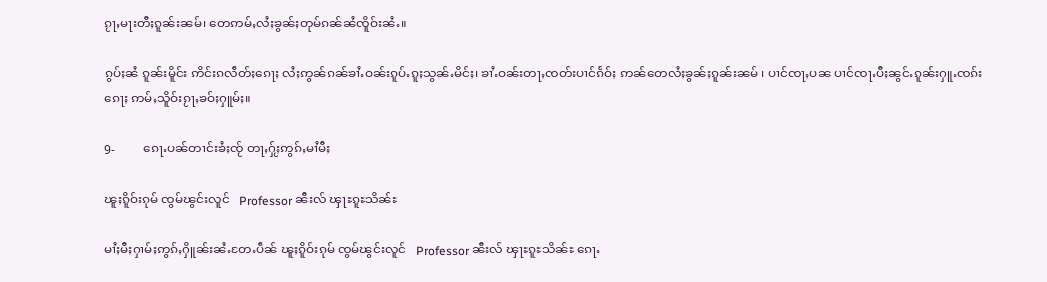ၵႂႃႇမႃးတီႈၵူၼ်းၼမ်၊ တေဢမ်ႇလႆႈၶွၼ်ႈတုမ်ၵၼ်ၼႆၸိူဝ်းၼႆႉ။

ၵွပ်ႈၼႆ ၵူၼ်းမိူင်း ဢိင်းၵလဵတ်ႈၵေႃႈ လႆႈဢွၼ်ၵၼ်ၶၢႆႉဝၼ်းၵူပ်ႉၵူႈသွၼ်ႉမိင်ႈ၊ ၶၢႆႉဝၼ်းတႃႇၸတ်းပၢင်ၵႅဝ်ႈ ဢၼ်တေလႆႈၶွၼ်ႈၵူၼ်းၼမ် ၊ ပၢင်ၸႃႇပၼ ပၢင်ၸႃႉပီႈၼွင်ႉၵူၼ်းႁူႉၸၵ်းၵေႃႈ ဢမ်ႇသိူဝ်းၵႂႃႇၶဝ်ႈႁူမ်ႈ။

9-         ၵေႃႉပၼ်တၢင်းၶႆႈၸႂ် တႃႇႁႂ်ႈဢွၵ်ႇမၢႆမီႈ

ၽူႈၵိူဝ်းၵုမ် ၸွမ်ၽွင်းလူင်   Professor ၼီးလ် ၾႃႊၵူႊသိၼ်ႊ

မၢႆႈမီႈႁၢမ်ႈဢွၵ်ႇႁိူၼ်းၼႆႉတႄႉပဵၼ် ၽူႈၵိူဝ်းၵုမ် ၸွမ်ၽွင်းလူင်   Professor ၼီးလ် ၾႃႊၵူႊသိၼ်ႊ ၵေႃႉ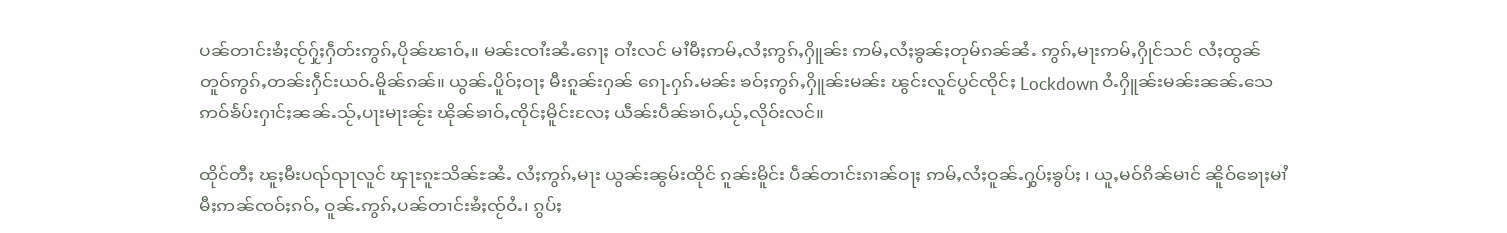ပၼ်တၢင်းၶႆႈၸႂ်ႁႂ်ႈႁဵတ်းဢွၵ်ႇပိုၼ်ၽၢဝ်ႇ။ မၼ်းၸၢႆးၼႆႉၵေႃႈ ဝၢႆးလင် မၢႆမီႈဢမ်ႇလႆႈဢွၵ်ႇႁိူၼ်း ဢမ်ႇလႆႈၶွၼ်ႈတုမ်ၵၼ်ၼႆႉ ဢွၵ်ႇမႃးဢမ်ႇႁိုင်သင် လႆႈထွၼ်တူဝ်ဢွၵ်ႇတၼ်းႁဵင်းယဝ်ႉမိူၼ်ၵၼ်။ ယွၼ်ႉပိူဝ်ႈဝႃႈ မီးၵူၼ်းႁၼ် ၵေႃႉႁၵ်ႉမၼ်း ၶဝ်ႈဢွၵ်ႇႁိူၼ်းမၼ်း ၽွင်းလူင်ပွင်ၸိုင်ႈ Lockdown ဝႆႉႁိူၼ်းမၼ်းၼၼ်ႉသေ ဢဝ်ၶႅပ်းႁၢင်ႈၼၼ်ႉသႂ်ႇပႃးမႃးၼႂ်း ၽိုၼ်ၶၢဝ်ႇၸိုင်ႈမိူင်းလႄႈ ယဵၼ်းပဵၼ်ၶၢဝ်ႇယႂ်ႇလိုဝ်းလင်။

ထိုင်တီႈ ၽူႈမီးပၺ်ၺႃလူင် ၾႃႊၵူႊသိၼ်ႊၼႆႉ လႆႈဢွၵ်ႇမႃး ယွၼ်းၼွမ်းထိုင် ၵူၼ်းမိူင်း ပဵၼ်တၢင်းၵၢၼ်ဝႃႈ ဢမ်ႇလႆႈဝူၼ်ႉႁွပ်ႈၶွပ်ႈ ၊ ယူႇမဝ်ၵိၼ်မၢင် ၼိူဝ်ၶေႃႈမၢႆမီႈဢၼ်ၸဝ်ႈၵဝ်ႇ ဝူၼ်ႉဢွၵ်ႇပၼ်တၢင်းၶႆႈၸႂ်ဝႆႉ၊ ၵွပ်ႈ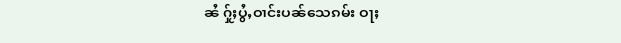ၼႆ ႁႂ်ႈပွႆႇဝၢင်းပၼ်သေၵမ်း ဝႃႈ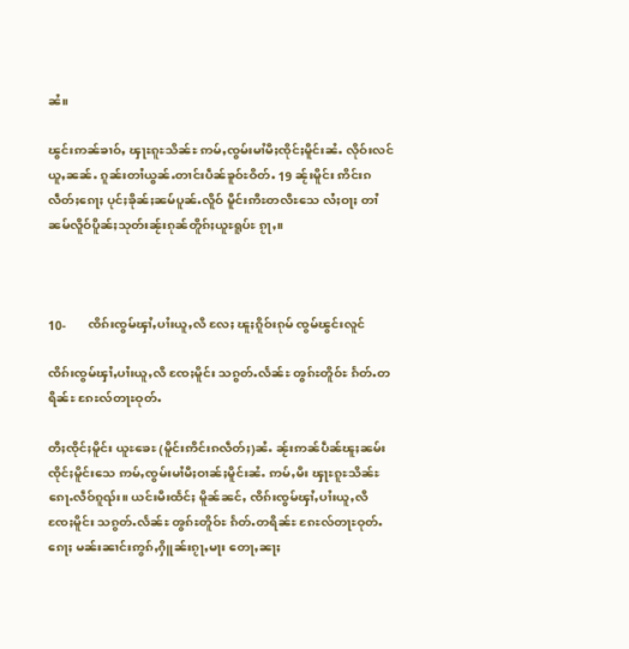ၼႆ။

ၽွင်းဢၼ်ၶၢဝ်ႇ ၾႃႊၵူႊသိၼ်ႊ ဢမ်ႇၸွမ်းမၢႆမီႈၸိုင်ႈမိူင်းၼႆႉ လိုဝ်းလင်ယူႇၼၼ်ႉ ၵူၼ်းတၢႆယွၼ်ႉတၢင်းပဵၼ်ၶူဝ်ႊဝိတ်ႉ 19 ၼႂ်းမိူင်း ဢိင်းၵလဵတ်ႈၵေႃႈ ပုင်ႈၶိုၼ်ႈၼမ်ပူၼ်ႉလိူဝ် မိူင်းဢီႊတလီႊသေ လႆႈဝႃႈ တၢႆၼမ်လိူဝ်ပိူၼ်ႈသုတ်းၼႂ်းၵုၼ်တိူၵ်ႈယူႊရူပ်ႊ ၵႂႃႇ။



10-       ၸိၵ်းၸွမ်ၾၢႆႇပၢႆးယူႇလီ လႄႈ ၽူႈၵိူဝ်းၵုမ် ၸွမ်ၽွင်းလူင်

ၸိၵ်းၸွမ်ၾၢႆႇပၢႆးယူႇလီ ၸႄႈမိူင်း သၵွတ်ႉလႅၼ်ႊ ၻွၵ်ႊတိူဝ်ႊ ၵႅတ်ႉတရိၼ်ႊ ၵႄႊလ်တႃႊဝုတ်ႉ

တီႈၸိုင်ႈမိူင်း ယူႊၶေႊ (မိူင်းဢိင်းၵလဵတ်ႈ)ၼႆႉ ၼႂ်းဢၼ်ပဵၼ်ၽူႈၼမ်းၸိုင်ႈမိူင်းသေ ဢမ်ႇၸွမ်းမၢႆမီႈဝၢၼ်ႈမိူင်းၼႆႉ ဢမ်ႇမီး ၾႃႊၵူႊသိၼ်ႊ ၵေႃႉလဵဝ်ၵူၺ်း။ ယင်းမီးထႅင်ႈ မိူၼ်ၼင်ႇ ၸိၵ်းၸွမ်ၾၢႆႇပၢႆးယူႇလီ ၸႄႈမိူင်း သၵွတ်ႉလႅၼ်ႊ ၻွၵ်ႊတိူဝ်ႊ ၵႅတ်ႉတရိၼ်ႊ ၵႄႊလ်တႃႊဝုတ်ႉ ၵေႃႈ မၼ်းၼၢင်းဢွၵ်ႇႁိူၼ်းၵႂႃႇမႃး တေႃႇၼႃႈ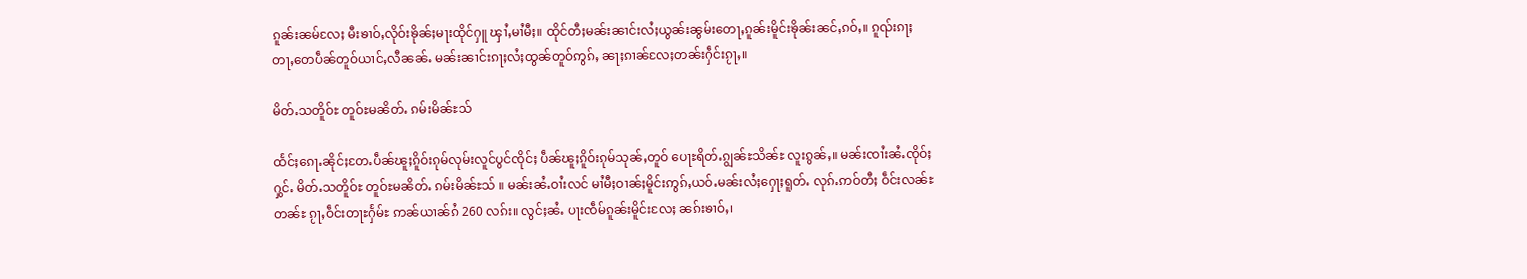ၵူၼ်းၼမ်လႄႈ မီးၶၢဝ်ႇလိုဝ်းၶိုၼ်ႈမႃးထိုင်ႁူ ၾၢႆႇမၢႆမီႈ။ ထိုင်တီႈမၼ်းၼၢင်းလႆႈယွၼ်းၼွမ်းတေႃႇၵူၼ်းမိူင်းၶိုၼ်းၼင်ႇၵဝ်ႇ။ ၵူၺ်းၵႃႈ တႃႇတေပဵၼ်တူဝ်ယၢင်ႇလီၼၼ်ႉ မၼ်းၼၢင်းၵႃႈလႆႈထွၼ်တူဝ်ဢွၵ်ႇ ၼႃႈၵၢၼ်လႄႈတၼ်းႁဵင်းၵႂႃႇ။

မိတ်ႉသတိူဝ်ႊ တူဝ်ႊမၼိတ်ႉ ၵမ်းမိၼ်ႊသ်

ထႅင်ႈၵေႃႉၼိုင်ႈတႄႉပဵၼ်ၽူႈၵိူဝ်းၵုမ်လုမ်းလူင်ပွင်ၸိုင်ႈ ပဵၼ်ၽူႈၵိူဝ်းၵုမ်သုၼ်ႇတူဝ် ပေႃႊရိတ်ႉၵျွၼ်ႊသိၼ်ႊ လူးၵွၼ်ႇ။ မၼ်းၸၢႆးၼႆႉၸိုဝ်ႈႁွင်ႉ မိတ်ႉသတိူဝ်ႊ တူဝ်ႊမၼိတ်ႉ ၵမ်းမိၼ်ႊသ် ။ မၼ်းၼႆႉဝၢႆးလင် မၢႆမီႈဝၢၼ်ႈမိူင်းဢွၵ်ႇယဝ်ႉမၼ်းလႆႈႁေႃႈရူတ်ႉ လုၵ်ႉဢဝ်တီႈ ဝဵင်းလၼ်ႊတၼ်ႊ ၵႂႃႇဝဵင်းတႃႊႁႅမ်ႊ ဢၼ်ယၢၼ်ၵႆ 260 လၵ်း။ လွင်ႈၼႆႉ ပႃးၸဵမ်ၵူၼ်းမိူင်းလႄႈ ၼၵ်းၶၢဝ်ႇ၊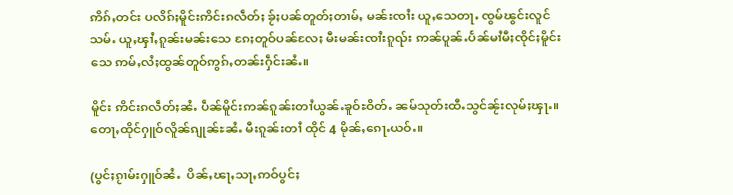ဢိၵ်ႇတင်း ပလိၵ်ႈမိူင်းဢိင်းၵလဵတ်ႈ ၶႂ်ႈပၼ်တူတ်ႈတၢမ်ႇ မၼ်းၸၢႆး ယူႇသေတႃႉ ၸွမ်ၽွင်းလူင်သမ်ႉ ယူႇၾၢႆႇၵူၼ်းမၼ်းသေ ၵႄႈတူဝ်ပၼ်လႄႈ မီးမၼ်းၸၢႆးၵူၺ်း ဢၼ်ပူၼ်ႉပႅၼ်မၢႆမီႈၸိုင်ႈမိူင်းသေ ဢမ်ႇလႆႈထွၼ်တူဝ်ဢွၵ်ႇတၼ်းႁဵင်းၼႆႉ။

မိူင်း ဢိင်းၵလဵတ်ႈၼႆႉ ပဵၼ်မိူင်းဢၼ်ၵူၼ်းတၢႆယွၼ်ႉၶူဝ်ႊဝိတ်ႉ ၼမ်သုတ်းထီႉသွင်ၼႂ်းလုမ်ႈၾႃႉ။ တေႃႇထိုင်ႁူဝ်လိူၼ်ၵျုၼ်ႊၼႆႉ မီးၵူၼ်းတၢႆ ထိုင် 4 မိုၼ်ႇၵေႃႉယဝ်ႉ။

(ပွင်ႈၵႂၢမ်းႁူဝ်ၼႆႉ  ပိၼ်ႇၽႃႇသႃႇဢဝ်ပွင်ႈ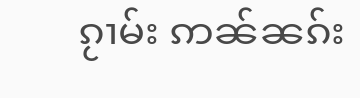ၵႂၢမ်း ဢၼ်ၼၵ်း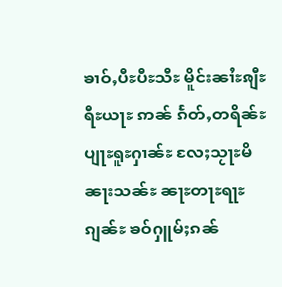ၶၢဝ်ႇပီႊပီႊသီႊ မိူင်းၼၢႆႊၷျီႊရီႊယႃႊ ဢၼ် ၵႅတ်ႇတရိၼ်ႊပျႃႊရူႊႁၢၼ်ႊ လႄႈသႂႃႊမိၼႃးသၼ်ႊ ၼႃႊတႃႊရႃႊၵျၼ်ႊ ၶဝ်ႁူမ်ႈၵၼ်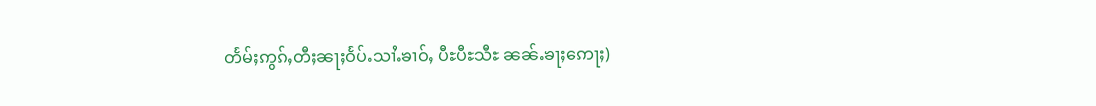တႅမ်ႈဢွၵ်ႇတီႈၼႃႈဝႅပ်ႉသၢႆႉၶၢဝ်ႇ ပီႊပီႊသီႊ ၼၼ်ႉၶႃႈဢေႃႈ)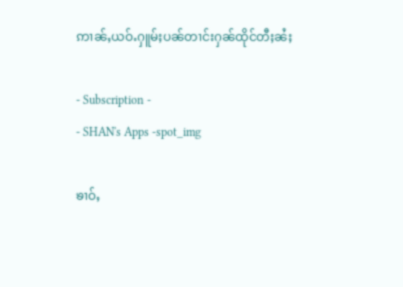ဢၢၼ်ႇယဝ်ႉႁူမ်ႈပၼ်တၢင်းႁၼ်ထိုင်တီႈၼႆႈ

- Subscription -
- SHAN's Apps -spot_img

ၶၢဝ်ႇ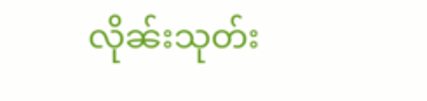လိုၼ်းသုတ်း